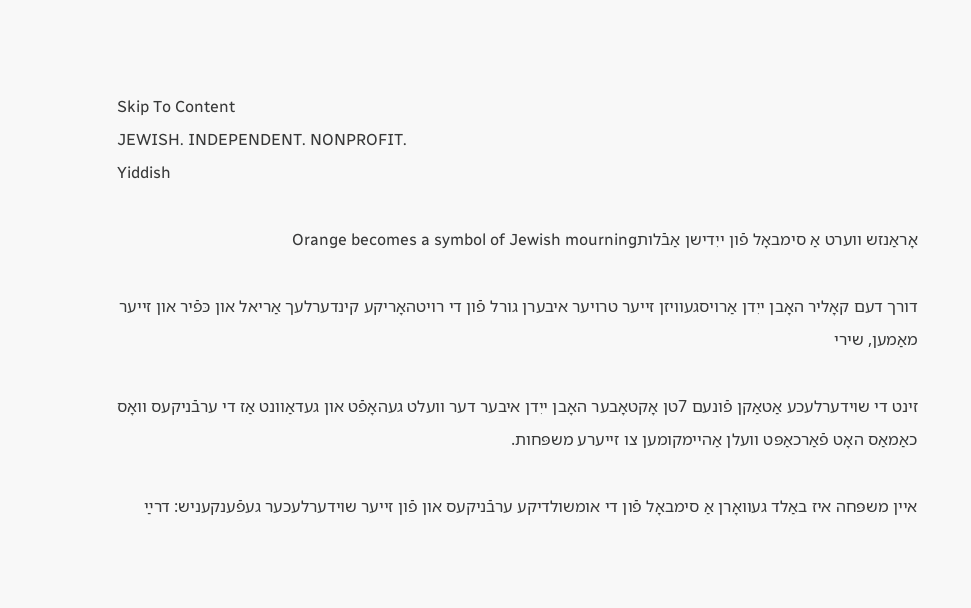Skip To Content
JEWISH. INDEPENDENT. NONPROFIT.
Yiddish

אָראַנזש ווערט אַ סימבאָל פֿון ייִדישן אַבֿלותOrange becomes a symbol of Jewish mourning

דורך דעם קאָליר האָבן ייִדן אַרויסגעוויזן זייער טרויער איבערן גורל פֿון די רויטהאָריקע קינדערלעך אַריאל און כּפֿיר און זייער מאַמען, שירי

זינט די שוידערלעכע אַטאַקן פֿונעם 7טן אָקטאָבער האָבן ייִדן איבער דער וועלט געהאָפֿט און געדאַוונט אַז די ערבֿניקעס וואָס כאַמאַס האָט פֿאַרכאַפּט וועלן אַהיימקומען צו זייערע משפּחות.

איין משפּחה איז באַלד געוואָרן אַ סימבאָל פֿון די אומשולדיקע ערבֿניקעס און פֿון זייער שוידערלעכער געפֿענקעניש: דרײַ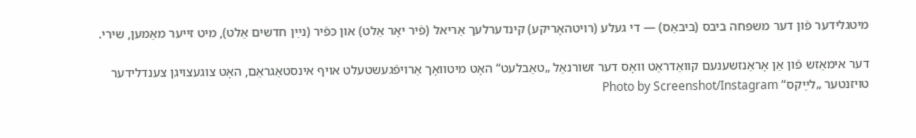מיטגלידער פֿון דער משפּחה ביבס (ביבאַס) — די געלע (רויטהאָריקע) קינדערלעך אַריאל (פֿיר יאָר אַלט) און כּפֿיר (נײַן חדשים אַלט), מיט זייער מאַמען, שירי.

דער אימאַזש פֿון אַן אָראַנזשענעם קוואַדראַט וואָס דער זשורנאַל „טאַבלעט“ האָט מיטוואָך אַרויפֿגעשטעלט אויף אינסטאַגראַם, האָט צוגעצויגן צענדלידער טויזנטער „לײַקס“ Photo by Screenshot/Instagram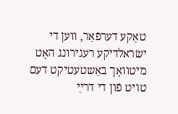טאַקע דערפֿאַר, ווען די ישׂראלדיקע רעגירונג האָט מיטוואָך באַשטעטיקט דעם טויט פֿון די דרײַ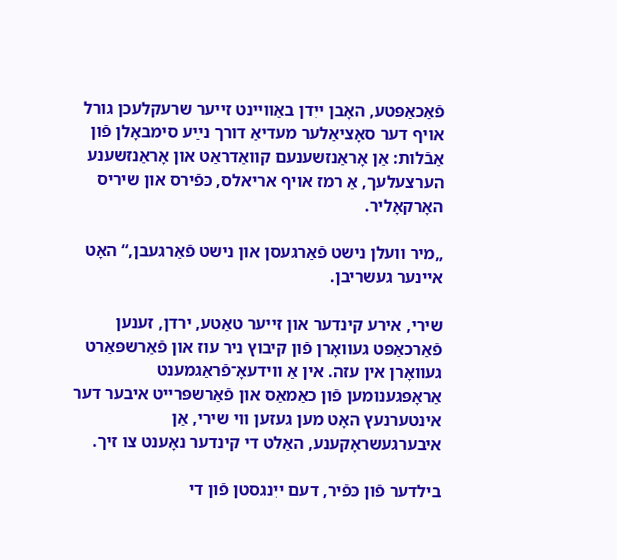פֿאַכאַפּטע, האָבן ייִדן באַוויינט זייער שרעקלעכן גורל אויף דער סאָציאַלער מעדיאַ דורך נײַע סימבאָלן פֿון אַבֿלות: אַן אָראַנזשענעם קוואַדראַט און אָראַנזשענע הערצעלעך, אַ רמז אויף אריאלס, כּפֿירס און שיריס האָרקאָליר.

„מיר וועלן נישט פֿאַרגעסן און נישט פֿאַרגעבן,“ האָט איינער געשריבן.

שירי, אירע קינדער און זייער טאַטע, ירדן, זענען פֿאַרכאַפּט געוואָרן פֿון קיבוץ ניר עוז און פֿאַרשפּאַרט געוואָרן אין עזה. אין אַ ווידעאָ־פֿראַגמענט אַראָפּגענומען פֿון כאַמאַס און פֿאַרשפּרייט איבער דער אינטערנעץ האָט מען געזען ווי שירי, אַן איבערגעשראָקענע, האַלט די קינדער נאָענט צו זיך.

בילדער פֿון כּפֿיר, דעם ייִנגסטן פֿון די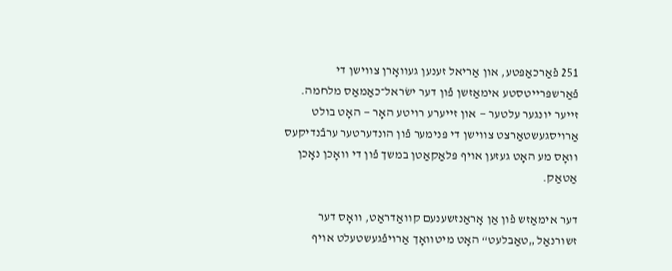251 פֿאַרכאַפּטע, און אַריאל זענען געוואָרן צווישן די פֿאַרשפּרייטסטע אימאַזשן פֿון דער ישׂראל־כאַמאַס מלחמה. זייער יונגער עלטער — און זייערע רויטע האָר — האָט בולט אַרויסגעשטאַרצט צווישן די פּנימער פֿון הונדערטער ערבֿנדיקעס וואָס מע האָט געזען אויף פּלאַקאַטן במשך פֿון די וואָכן נאָכן אַטאַק.

דער אימאַזש פֿון אַן אָראַנזשענעם קוואַדראַט, וואָס דער זשורנאַל „טאַבלעט“ האָט מיטוואָך אַרויפֿגעשטעלט אויף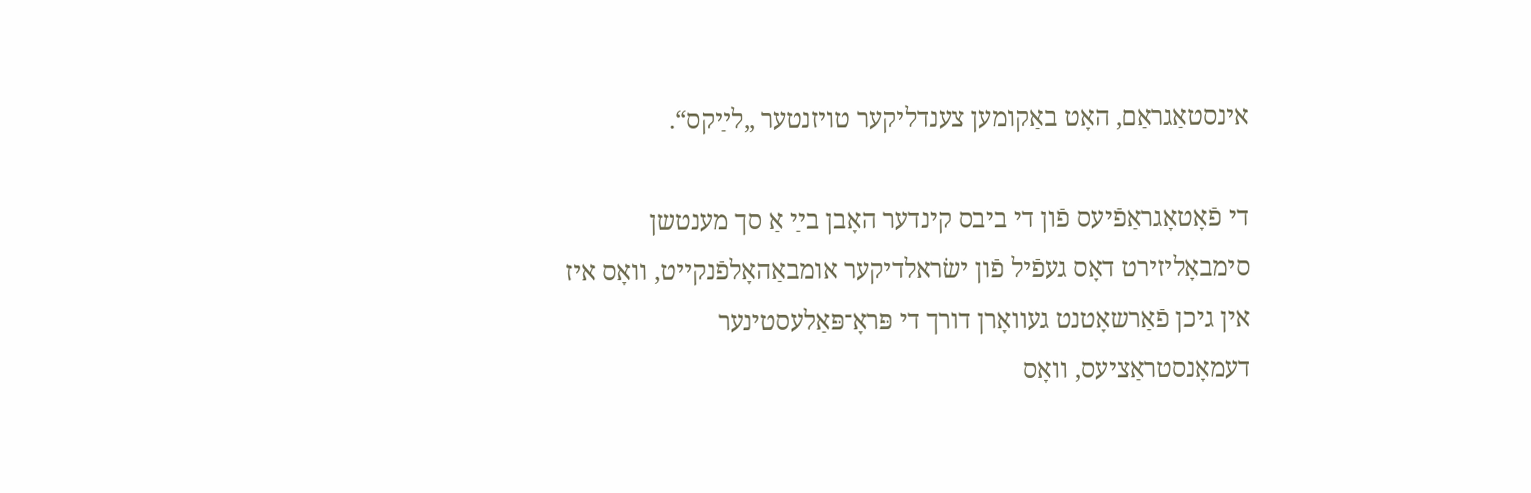אינסטאַגראַם, האָט באַקומען צענדליקער טויזנטער „לײַקס“.

די פֿאָטאָגראַפֿיעס פֿון די ביבס קינדער האָבן בײַ אַ סך מענטשן סימבאָליזירט דאָס געפֿיל פֿון ישׂראלדיקער אומבאַהאָלפֿנקייט, וואָס איז אין גיכן פֿאַרשאָטנט געוואָרן דורך די פּראָ־פּאַלעסטינער דעמאָנסטראַציעס, וואָס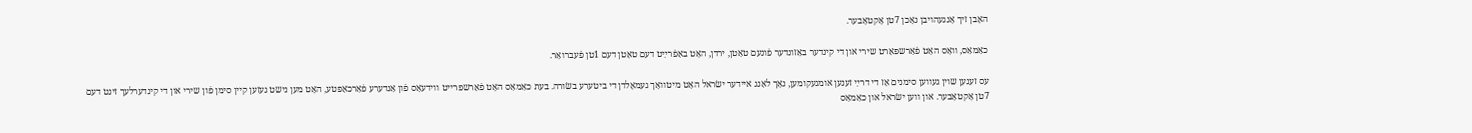האָבן זיך אָנגעהויבן נאָכן 7טן אָקטאָבער.

כאַמאַס, וואָס האָט פֿאַרשפּאַרט שירי און די קינדער באַזונדער פֿונעם טאַטן, ירדן, האָט באַפֿרײַט דעם טאַטן דעם 1טן פֿעברואַר.

עס זענען שוין געווען סימנים אַז די דרײַ זענען אומגעקומען, נאָך לאַנג איידער ישׂראל האָט מיטוואָך געמאָלדן די ביטערע בשׂורה. בעת כאַמאַס האָט פֿאַרשפּרייט ווידעאָס פֿון אַנדערע פֿאַרכאַפּטע, האָט מען נישט געזען קיין סימן פֿון שירי און די קינדערלעך זינט דעם 7טן אָקטאָבער. און ווען ישׂראל און כאַמאַס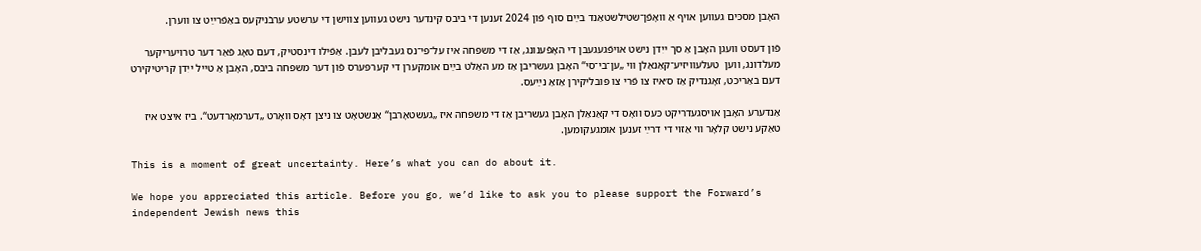האָבן מסכּים געווען אויף אַ וואָפֿן־שטילשטאַנד בײַם סוף פֿון 2024 זענען די ביבס קינדער נישט געווען צווישן די ערשטע ערבֿניקעס באַפֿרײַט צו ווערן.

פֿון דעסט וועגן האָבן אַ סך ייִדן נישט אויפֿגעגעבן די האָפֿענונג, אַז די משפּחה איז על־פּי־נס געבליבן לעבן. אַפֿילו דינסטיק, דעם טאָג פֿאַר דער טרויעריקער מעלדונג, ווען  טעלעוויזיע־קאַנאַלן ווי „ען־בי־סי“ האָבן געשריבן אַז מע האַלט בײַם אומקערן די קערפּערס פֿון דער משפּחה ביבס, האָבן אַ טייל ייִדן קריטיקירט דעם באַריכט, זאָגנדיק אַז ס׳איז צו פֿרי צו פּובליקירן אַזאַ נײַעס.

אַנדערע האָבן אויסגעדריקט כּעס וואָס די קאַנאַלן האָבן געשריבן אַז די משפּחה איז „געשטאָרבן“ אַנשטאָט צו ניצן דאָס וואָרט „דערמאָרדעט“. ביז איצט איז טאַקע נישט קלאָר ווי אַזוי די דרײַ זענען אומגעקומען.

This is a moment of great uncertainty. Here’s what you can do about it.

We hope you appreciated this article. Before you go, we’d like to ask you to please support the Forward’s independent Jewish news this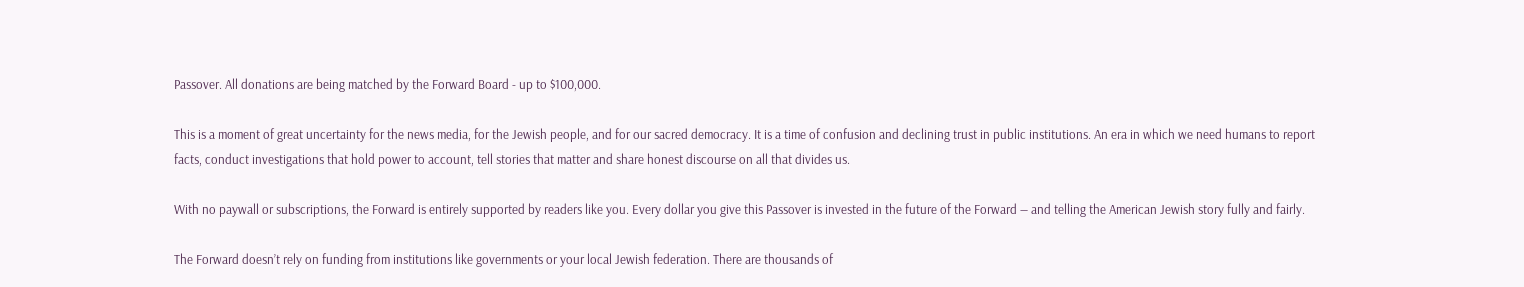Passover. All donations are being matched by the Forward Board - up to $100,000.

This is a moment of great uncertainty for the news media, for the Jewish people, and for our sacred democracy. It is a time of confusion and declining trust in public institutions. An era in which we need humans to report facts, conduct investigations that hold power to account, tell stories that matter and share honest discourse on all that divides us.

With no paywall or subscriptions, the Forward is entirely supported by readers like you. Every dollar you give this Passover is invested in the future of the Forward — and telling the American Jewish story fully and fairly.

The Forward doesn’t rely on funding from institutions like governments or your local Jewish federation. There are thousands of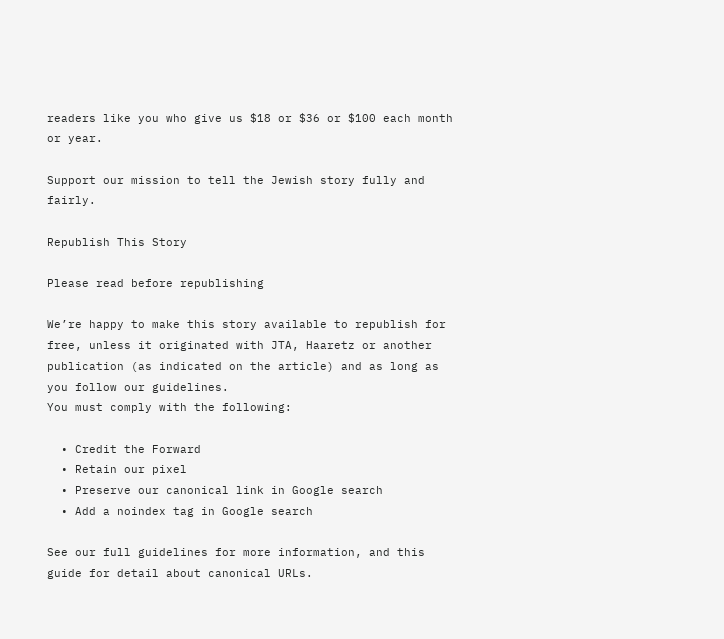readers like you who give us $18 or $36 or $100 each month or year.

Support our mission to tell the Jewish story fully and fairly.

Republish This Story

Please read before republishing

We’re happy to make this story available to republish for free, unless it originated with JTA, Haaretz or another publication (as indicated on the article) and as long as you follow our guidelines.
You must comply with the following:

  • Credit the Forward
  • Retain our pixel
  • Preserve our canonical link in Google search
  • Add a noindex tag in Google search

See our full guidelines for more information, and this guide for detail about canonical URLs.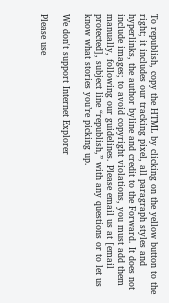To republish, copy the HTML by clicking on the yellow button to the right; it includes our tracking pixel, all paragraph styles and hyperlinks, the author byline and credit to the Forward. It does not include images; to avoid copyright violations, you must add them manually, following our guidelines. Please email us at [email protected], subject line “republish,” with any questions or to let us know what stories you’re picking up.

We don't support Internet Explorer

Please use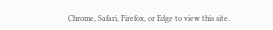Chrome, Safari, Firefox, or Edge to view this site.